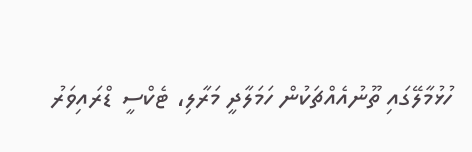ހުޅުމާލޭގައި ތޫނުއެއްޗަކުން ހަމަލާދީ މަރާލި، ޓެކްސީ ޑްރައިވަރު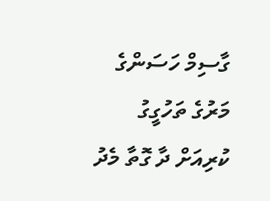ގާސިމް ހަސަންގެ މަރުގެ ތަހުގީގު ކުރިއަށް ދާ ގޮތާ މެދު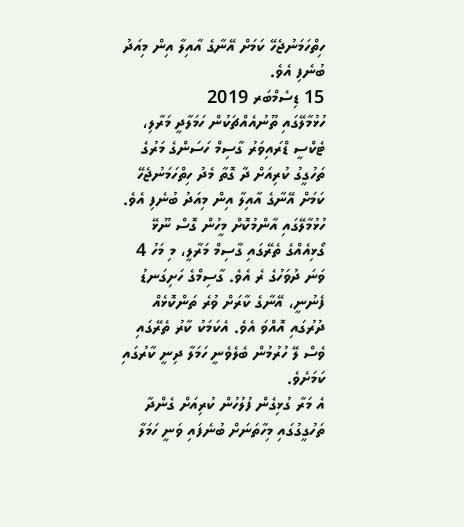ހިތްހަމަނުޖެހޭ ކަމަށް އޭނާގެ އާއިލާ އިން މިއަދު ބުނެފި އެވެ.
15 ޑިސެމްބަރ 2019
ހުޅުމާލޭގައި ތޫނުއެއްޗަކުން ހަމަލާދީ މަރާލި، ޓެކްސީ ޑްރައިވަރު ގާސިމް ހަސަންގެ މަރުގެ ތަހުގީގު ކުރިއަށް ދާ ގޮތާ މެދު ހިތްހަމަނުޖެހޭ ކަމަށް އޭނާގެ އާއިލާ އިން މިއަދު ބުނެފި އެވެ.
ހުޅުމާލޭގައި އާންމުކޮށް މީހުން ގޮސް ނޫޅޭ ގޯޅިއެއްގެ ތެރޭގައި ގާސިމް މަރާލީ، މި މަހު 4 ވަނަ ދުވަހުގެ ރެ އެވެ. ގާސިމްގެ ހަށިގަނޑު ފެނުނީ، އޭނާގެ ކާރަށް ވުރެ ތަންކޮޅެއް ދުރުގައި އޮއްވަ އެވެ. އެކަމަކު ކާރު ތެރޭގައި ވެސް ލޭ ހުރުމުން ބެލެވެނީ ހަމަލާ ދިނީ ކާރުގައި ކަމަށެވެ.
އެ މަރާ ގުޅިގެން ފުލުހުން ކުރިއަށް ގެންދާ ތަހުގީގުގައި މިހާތަނަށް ބުނެފައި ވަނީ ހަމަލާ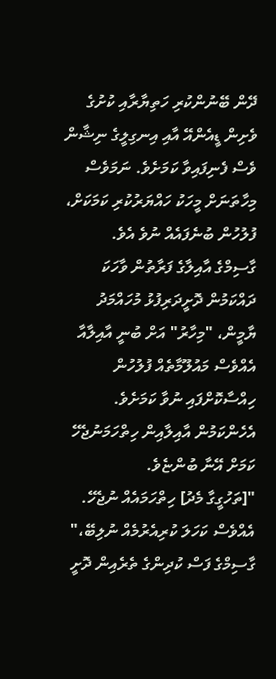ދޭން ބޭނުންކުރި ހަތިޔާރާއި ކުށުގެ ވެށިން ޑީއެންއޭ އާއި އިނގިލީގެ ނިޝާން ވެސް ފެނިފައިވާ ކަމަށެވެ. ނަމަވެސް މިހާތަނަށް މީހަކު ހައްޔަރުކުރި ކަމަކަށް، ފުލުހުން ބުނެފައެއް ނުވެ އެވެ.
ގާސިމްގެ އާއިލާގެ ފަރާތުން ވާހަކަ ދައްކަމުން ދޮށީދަރިފުޅު މުހައްމަދު ޔާމީން، "މިހާރު" އަށް ބުނީ އާއިލާއާ އެއްވެސް މައުލޫމާތެއް ފުލުހުން ހިއްސާކޮށްފައި ނުވާ ކަމަށެވެ. އެހެންކަމުން އާއިލާއިން ހިތްހަމަނުޖެހޭ ކަމަށް އޭނާ ބުންޏެވެ.
"[ތަހުގީގާ މެދު] ހިތްހަމައެއް ނުޖެހޭ. އެއްވެސް ކަހަލަ ކުރިއެރުމެއް ނުލިބޭ،" ގާސިމްގެ ފަސް ކުދިންގެ ތެރެއިން ދޮށީ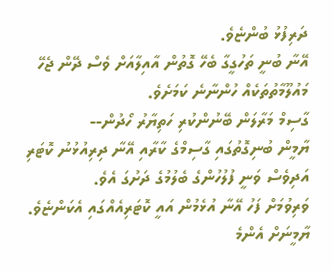ދަރިފުޅު ބުންޏެވެ.
އޭނާ ބުނީ ތަހުގީގާ ބެހޭ ގޮތުން އާއިލާއަށް ވެސް ދޭން ޖެހޭ މައުލޫމާތުތަކެއް ހުންނާނެ ކަމަށެވެ.
ގާސިމް މަރާލަން ބޭނުންކުރި ހަތިޔާރު ހޯދުން--
ޔާމީން ބުނިގޮތުގައި ގާސިމްގެ ކާރާއި އޭނާ ދިރިއުޅުނު ކޮޓަރި އަދިވެސް ވަނީ ފުލުހުންގެ ބެލުމުގެ ދަށުގަ އެވެ.
ވަރިވުމަށް ފަހު އޭނާ އުޅެމުން އައީ ކޮޓަރިއެއްގައި އެކަންޏެވެ.
ޔާމީނަށް އެންމެ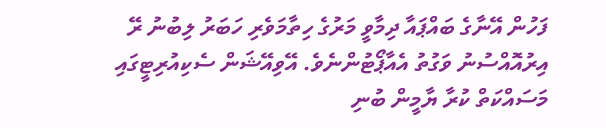ފަހުން އޭނާގެ ބައްޕައާ ދިމާވީ މަރުގެ ހިތާމަވެރި ހަބަރު ލިބުނު ރޭ އިރުއޮއްސުނު ވަގުތު އެއާޕޯޓުންނެވެ. އޭވިއޭޝަން ސެކިއުރިޓީގައި މަސައްކަތް ކުރާ ޔާމީން ބުނި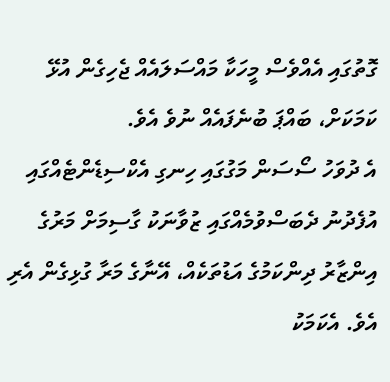ގޮތުގައި އެއްވެސް މީހަކާ މައްސަލައެއް ޖެހިގެން އުޅޭ ކަމަކަށް، ބައްޕަ ބުނެފައެއް ނުވެ އެވެ.
އެ ދުވަހު ސޯސަން މަގުގައި ހިނގި އެކްސިޑެންޓެއްގައި އުފެދުނު ދެބަސްވުމެއްގައި ޒުވާނަކު ގާސިމަށް މަރުގެ އިންޒާރު ދިންކަމުގެ އަޑުތަކެއް، އޭނާގެ މަރާ ގުޅިގެން އެރި އެވެ. އެކަމަކު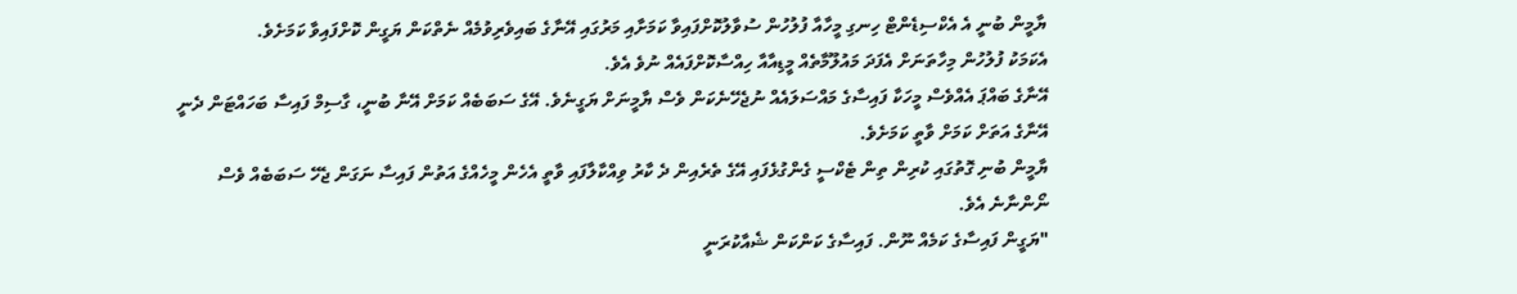ޔާމީން ބުނީ އެ އެކްސިޑެންޓް ހިނގި މީހާއާ ފުލުހުން ސުވާލުކޮށްފައިވާ ކަމަށާއި މަރުގައި އޭނާގެ ބައިވެރިވުމެއް ނެތްކަން ޔަގީން ކޮށްފައިވާ ކަމަށެވެ.
އެކަމަކު ފުލުހުން މިހާތަނަށް އެފަދަ މައުލޫމާތެއް މީޑިއާއާ ހިއްސާކޮށްފައެއް ނުވެ އެވެ.
އޭނާގެ ބައްޕަ އެއްވެސް މީހަކާ ފައިސާގެ މައްސަލައެއް ނުޖެހޭނެކަން ވެސް ޔާމީނަށް ޔަގީނެވެ. އޭގެ ސަބަބެއް ކަމަށް އޭނާ ބުނީ، ގާސިމް ފައިސާ ބަހައްޓަން ދެނީ އޭނާގެ އަތަށް ކަމަށް ވާތީ ކަމަށެވެ.
ޔާމީން ބުނި ގޮތުގައި ކުރިން ތިން ޓެކްސީ ގެންގުޅެފައި އޭގެ ތެރެއިން ދެ ކާރު ވިއްކާލާފައި ވާތީ އެހެން މީހެއްގެ އަތުން ފައިސާ ނަގަން ޖެހޭ ސަބަބެއް ވެސް ނޯންނާނެ އެވެ.
"ޔަގީން ފައިސާގެ ކަމެއް ނޫން. ފައިސާގެ ކަންކަން ޝެއާކުރަނީ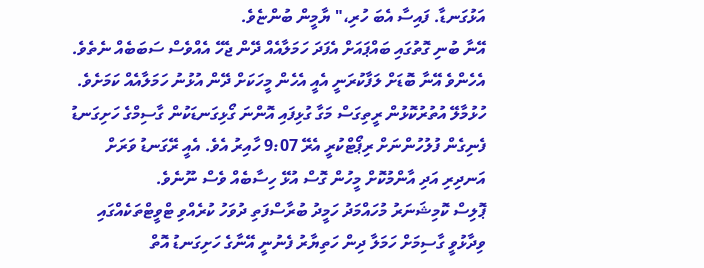އަޅުގަނޑާ. ފައިސާ އެބަ ހުރި،" ޔާމީން ބުންޏެވެ.
އޭނާ ބުނި ގޮތުގައި ބައްޕައަށް އެފަދަ ހަމަލާއެއް ދޭން ޖެހޭ އެއްވެސް ސަބަބެއް ނެތެވެ. އެހެންވެ އޭނާ ބޮޑަށް ލަފާކުރަނީ އެއީ އެހެން މީހަކަށް ދޭން އުޅުނު ހަމަލާއެއް ކަމަށެވެ.
ހުޅުމާލޭ އުތުރުކޮޅުން ރީތިގަސް މަގާ ގުޅިފައި އޮންނަ ގޯޅިގަނޑަކުން ގާސިމްގެ ހަށިގަނޑު ފެނިގެން ފުލުހުންނަށް ރިޕޯޓްކުރީ އެރޭ 9:07 ހާއިރު އެވެ. އެއީ ރޭގަނޑު ވަރަށް އަނދިރި އަދި އާންމުކޮށް މީހުން ގޮސް އުޅޭ ހިސާބެއް ވެސް ނޫނެވެ.
ޕޮލިސް ކޮމިޝަނަރު މުހައްމަދު ހަމީދު ބުރާސްފަތި ދުވަހު ކުރެއްވި ޓްވީޓްތަކެއްގައި ވިދާޅުވީ ގާސިމަށް ހަމަލާ ދިން ހަތިޔާރު ފެނުނީ އޭނާގެ ހަށިގަނޑު އޮތް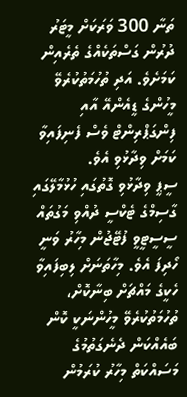ތަނާ 300 ވަރަކަށް މީޓަރު ދުރުން ގަސްތަކެއްގެ ތެރެއިން ކަމަށެވެ. އަދި ތުހުމަތުކުރެވޭ މީހުންގެ ޑީއެންއޭ އާއި ފިންގަޕްރިންޓް ވެސް ފެނިފައިވާ ކަމަށް ވިދާޅުވި އެވެ.
ސީޕީ ވިދާޅުވި ގޮތުގައި ހުޅުމާލޭގައި ގާސިމްގެ ޓެކްސީ ދުއްވި މަގުތައް ސީސީޓީވީ ފުޓޭޖުން މިހާރު ވަނީ ހޯދިފަ އެވެ. މިހާތަނަށް ލިބިފައިވާ ހެކީގެ މައްޗަށް ބިނާކޮށް، ތުހުމަތުކުރެވޭ މީހުންނަކީ ކޮން ބައެއްކަން ދެނެގަތުމުގެ މަސައްކަތް މިހާރު ކުރަމުން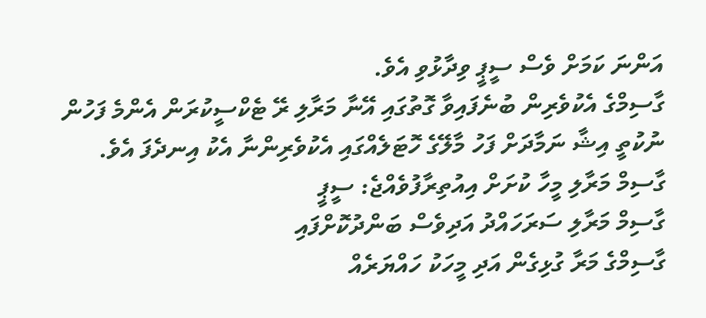އަންނަ ކަމަށް ވެސް ސީޕީ ވިދާޅުވި އެވެ.
ގާސިމްގެ އެކުވެރިން ބުނެފައިވާ ގޮތުގައި އޭނާ މަރާލި ރޭ ޓެކްސީކުރަން އެންމެ ފަހުން ނުކުތީ އިޝާ ނަމާދަށް ފަހު މާލޭގެ ހޮޓަލެއްގައި އެކުވެރިންނާ އެކު އިނދެފަ އެވެ.
ގާސިމް މަރާލި މީހާ ކުށަށް އިއުތިރާފުވެއްޖެ: ސީޕީ
ގާސިމް މަރާލި ސަރަހައްދު އަދިވެސް ބަންދުކޮށްފައި
ގާސިމްގެ މަރާ ގުޅިގެން އަދި މީހަކު ހައްޔަރެއް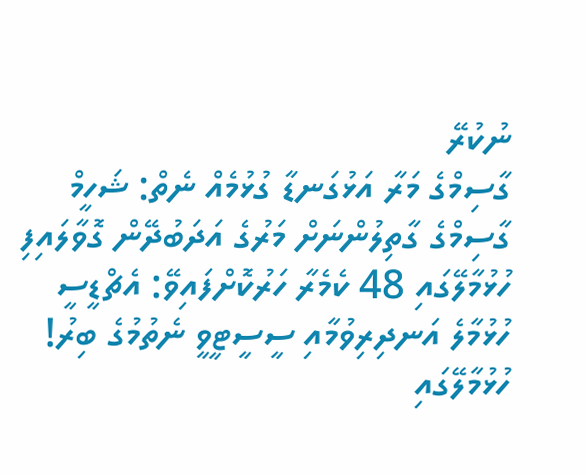ނުކުރޭ
ގާސިމްގެ މަރާ އަޅުގަނޑާ ގުޅުމެއް ނެތް: ޝަހީމް
ގާސިމްގެ ގާތިލުންނަށް މަރުގެ އަދަބުދޭން ގޮވާލައިފި
ހުޅުމާލޭގައި 48 ކެމެރާ ހަރުކޮށްފައިވޭ: އެޗްޑީސީ
ހުޅުމާލެ އަނދިރިވުމާއި ސީސީޓީވީ ނެތުމުގެ ބިރު!
ހުޅުމާލޭގައި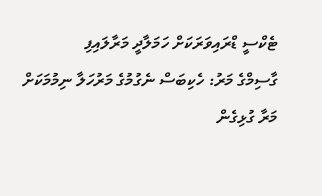ޓެކްސީ ޑްރައިވަރަކަށް ހަމަލާދީ މަރާލައިފި
ގާސިމްގެ މަރު: ހެކިބަސް ނެގުމުގެ މަރުހަލާ ނިމުމަކަށް
މަރާ ގުޅިގެން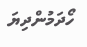ހޯދަމުންދިޔަ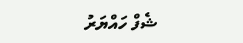ޝެފް ހައްޔަރު